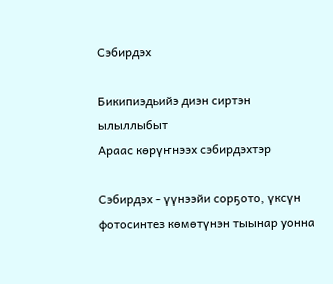Сэбирдэх

Бикипиэдьийэ диэн сиртэн ылыллыбыт
Араас көрүҥнээх сэбирдэхтэр

Сэбирдэх - үүнээйи сорҕото, үксүн фотосинтез көмөтүнэн тыынар уонна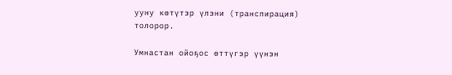ууну көтүтэр үлэни (транспирация) толорор.

Умнастан ойоҕос өттүгэр үүнэн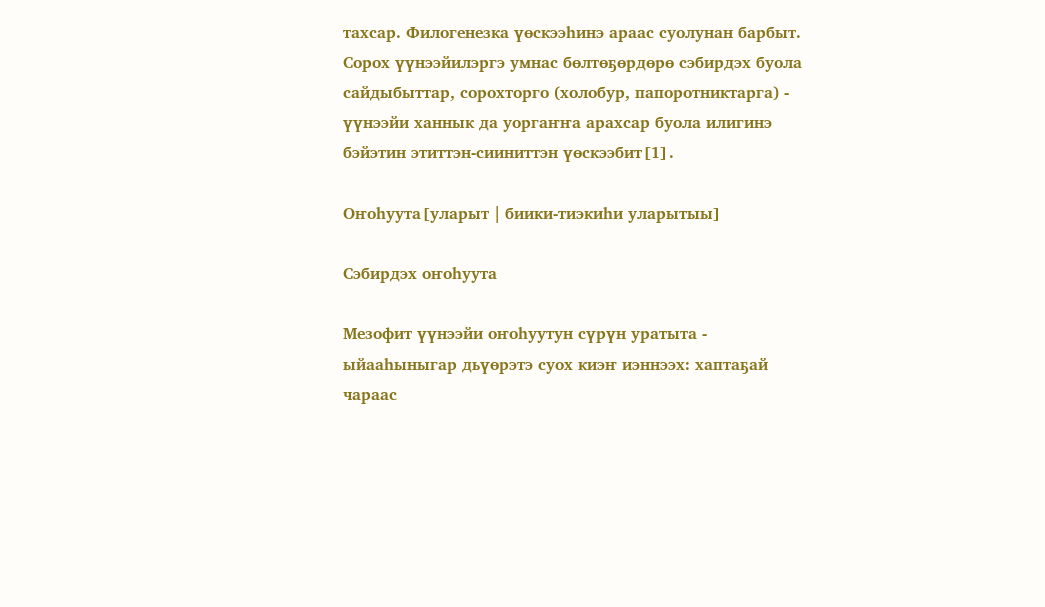тахсар. Филогенезка үөскээһинэ араас суолунан барбыт. Сорох үүнээйилэргэ умнас бөлтөҕөрдөрө сэбирдэх буола сайдыбыттар, сорохторго (холобур, папоротниктарга) - үүнээйи ханнык да уоргаҥҥа арахсар буола илигинэ бэйэтин этиттэн-сииниттэн үөскээбит[1].

Оҥоһуута[уларыт | биики-тиэкиһи уларытыы]

Сэбирдэх оҥоһуута

Мезофит үүнээйи оҥоһуутун сүрүн уратыта - ыйааһыныгар дьүөрэтэ суох киэҥ иэннээх: хаптаҕай чараас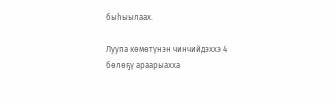быһыылаах.

Луупа көмөтүнэн чинчийдэххэ 4 бөлөҕү араарыахха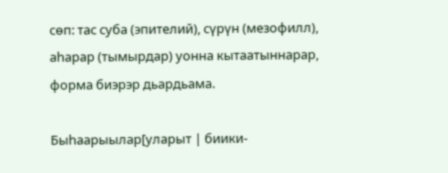сөп: тас суба (эпителий), сүрүн (мезофилл), аһарар (тымырдар) уонна кытаатыннарар, форма биэрэр дьардьама.

Быһаарыылар[уларыт | биики-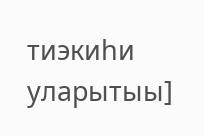тиэкиһи уларытыы]